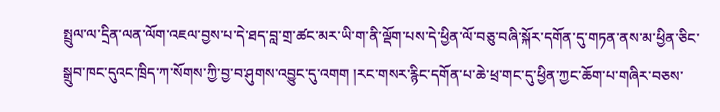སྤྲུལ་ལ་དྲིན་ལན་ལོག་འཇལ་བྱས་པ་དེ་ཐད་བླ་གྲ་ཚང་མར་ཡི་ག་ནི་ལྡོག་པས་དེ་ཕྱིན་ལོ་བཅུ་བཞི་སྐོར་དགོན་དུ་གཏན་ནས་མ་ཕྱིན་ཅིང་སྒྲུབ་ཁང་དུའང་ཁྲིད་ཀ་སོགས་ཀྱི་བྱ་བ་ཤུགས་འབྱུང་དུ་འགག །རང་གསར་རྙིང་དགོན་པ་ཆེ་ཕྲ་གང་དུ་ཕྱིན་ཀྱང་ཆོག་པ་གཞིར་བཅས་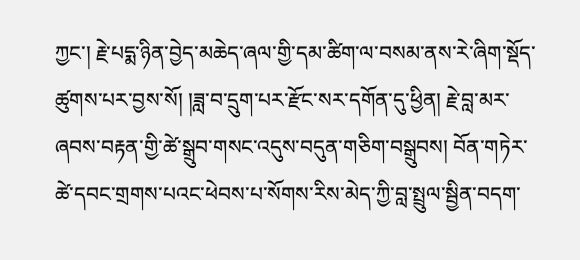ཀྱང་། རྗེ་པདྨ་ཉིན་བྱེད་མཆེད་ཞལ་གྱི་དམ་ཚིག་ལ་བསམ་ནས་རེ་ཞིག་སྡོད་ཚུགས་པར་བྱས་སོ། །ཟླ་བ་དྲུག་པར་རྫོང་སར་དགོན་དུ་ཕྱིན། རྗེ་བླ་མར་ཞབས་བརྟན་གྱི་ཚེ་སྒྲུབ་གསང་འདུས་བདུན་གཅིག་བསྒྲུབས། བོན་གཏེར་ཚེ་དབང་གྲགས་པའང་ཕེབས་པ་སོགས་རིས་མེད་ཀྱི་བླ་སྤྲུལ་སྦྱིན་བདག་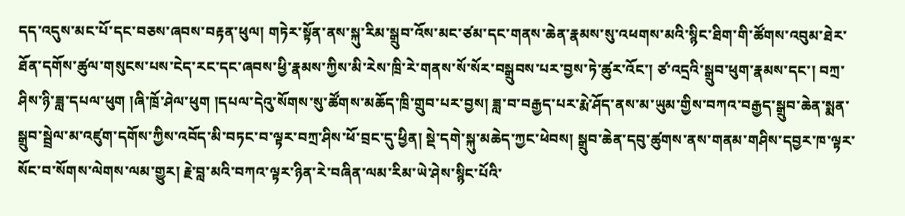དད་འདུས་མང་པོ་དང་བཅས་ཞབས་བརྟན་ཕུལ། གཏེར་སྟོན་ནས་སྐུ་རིམ་སྒྲུབ་འོས་མང་ཙམ་དང་གནས་ཆེན་རྣམས་སུ་འཕགས་མའི་སྙིང་ཐིག་གི་ཚོགས་འབུམ་ཐེར་ཐོན་དགོས་ཚུལ་གསུངས་པས་ངེད་རང་དང་ཞབས་ཕྱི་རྣམས་ཀྱིས་མི་རེས་ཁྲི་རེ་གནས་སོ་སོར་བསྒྲུབས་པར་བྱས་ཏེ་ཚུར་འོང་། ཙ་འདྲའི་སྒྲུབ་ཕུག་རྣམས་དང་། བཀྲ་ཤིས་ཉི་ཟླ་དཔལ་ཕུག །ཞི་ཁྲོ་ཤེལ་ཕུག །དཔལ་དེའུ་སོགས་སུ་ཚོགས་མཆོད་ཁྲི་གྲུབ་པར་བྱས། ཟླ་བ་བརྒྱད་པར་རྨེ་ཤོད་ནས་མ་ཡུམ་གྱིས་བཀའ་བརྒྱད་སྒྲུབ་ཆེན་སྨན་སྒྲུབ་སྦྲེལ་མ་འཛུག་དགོས་ཀྱིས་འབོད་མི་བཏང་བ་ལྟར་བཀྲ་ཤིས་ཕོ་བྲང་དུ་ཕྱིན། སྡེ་དགེ་སྐུ་མཆེད་ཀྱང་ཕེབས། སྒྲུབ་ཆེན་དབུ་ཚུགས་ནས་གནམ་གཤིས་དབྱར་ཁ་ལྟར་སོང་བ་སོགས་ལེགས་ལམ་གྱུར། རྗེ་བླ་མའི་བཀའ་ལྟར་ཉིན་རེ་བཞིན་ལམ་རིམ་ཡེ་ཤེས་སྙིང་པོའི་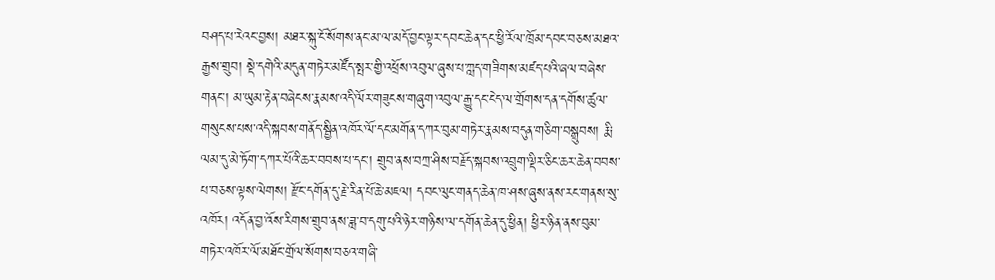བཤད་པ་རེའང་བྱས། མཐར་སྐུ་ངོ་སོགས་ནང་མ་ལ་མདོ་བྱང་ལྟར་དབང་ཆེན་དང་ཕྱི་རོལ་ཁྲོམ་དབང་བཅས་མཐའ་རྒྱས་གྲུབ། སྡེ་དགེའི་མདུན་གཏེར་མཛོད་སྤར་གྱི་འཕྲོས་འབུལ་ཞུས་པ་ཀླད་གཟིགས་མཛད་པའི་ཞལ་བཞེས་གནང་། མ་ཡུམ་རྟེན་བཞེངས་རྣམས་འདི་ལོར་གཟུངས་གཞུག་འབུལ་རྒྱུ་དང་ངེད་ལ་གྲོགས་དན་དགོས་ཚུལ་གསུངས་པས་འདི་སྐབས་གནོད་སྦྱིན་འཁོར་ལོ་དང་མགོན་དཀར་བུམ་གཏེར་རྣམས་བདུན་གཅིག་བསྒྲུབས། རྨི་ལམ་དུ་མེ་ཏོག་དཀར་པོའི་ཆར་བབས་པ་དང་། གྲུབ་ནས་བཀྲ་ཤིས་བརྗོད་སྐབས་འབྲུག་ལྡིར་ཅིང་ཆར་ཆེན་བབས་པ་བཅས་ལྟས་ལེགས། རྫོང་དགོན་དུ་རྗེ་རིན་པོ་ཆེ་མཇལ། དབང་ལུང་གནད་ཆེན་ཁ་ཤས་ཞུས་ནས་རང་གནས་སུ་འཁོར། འདོན་བྱ་འོས་རིགས་གྲུབ་ནས་ཟླ་བ་དགུ་པའི་ཉེར་གཉིས་ལ་དགོན་ཆེན་དུ་ཕྱིན། ཕྱིར་ཉིན་ནས་བུམ་གཏེར་འཁོར་ལོ་མཐོང་གྲོལ་སོགས་བཅའ་གཞི་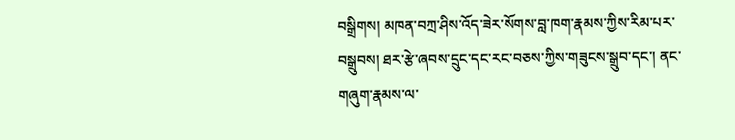བསྒྲིགས། མཁན་བཀྲ་ཤིས་འོད་ཟེར་སོགས་བླ་ཁག་རྣམས་ཀྱིས་རིམ་པར་བསྒྲུབས། ཐར་རྩེ་ཞབས་དྲུང་དང་རང་བཅས་ཀྱིས་གཟུངས་སྒྲུབ་དང་། ནང་གཞུག་རྣམས་ལ་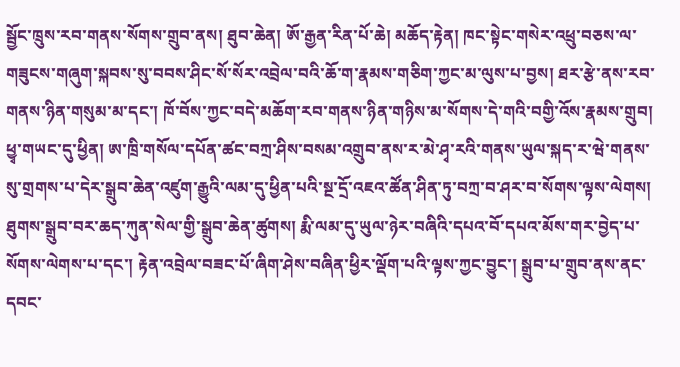སྦྱོང་ཁྲུས་རབ་གནས་སོགས་གྲུབ་ནས། ཐུབ་ཆེན། ཨོ་རྒྱན་རིན་པོ་ཆེ། མཆོད་རྟེན། ཁང་སྟེང་གསེར་འཕྲུ་བཅས་ལ་གཟུངས་གཞུག་སྐབས་སུ་བབས་ཤིང་སོ་སོར་འབྲེལ་བའི་ཆོ་ག་རྣམས་གཅིག་ཀྱང་མ་ལུས་པ་བྱས། ཐར་རྩེ་ནས་རབ་གནས་ཉིན་གསུམ་མ་དང་། ཁོ་བོས་ཀྱང་བདེ་མཆོག་རབ་གནས་ཉིན་གཉིས་མ་སོགས་དེ་གའི་བགྱི་འོས་རྣམས་གྲུབ། ཕྱྭ་གཡང་དུ་ཕྱིན། ཨ་ཁྲི་གསོལ་དཔོན་ཚང་བཀྲ་ཤིས་བསམ་འགྲུབ་ནས་ར་མེ་ཤྭ་རའི་གནས་ཡུལ་སྐད་ར་ཝེ་གནས་སུ་གྲགས་པ་དེར་སྒྲུབ་ཆེན་འཛུག་རྒྱུའི་ལམ་དུ་ཕྱིན་པའི་སྔ་དྲོ་འཇའ་ཚོན་ཤིན་ཏུ་བཀྲ་བ་ཤར་བ་སོགས་ལྟས་ལེགས། ཐུགས་སྒྲུབ་བར་ཆད་ཀུན་སེལ་གྱི་སྒྲུབ་ཆེན་ཚུགས། རྨི་ལམ་དུ་ཡུལ་ཉེར་བཞིའི་དཔའ་བོ་དཔའ་མོས་གར་བྱེད་པ་སོགས་ལེགས་པ་དང་། རྟེན་འབྲེལ་བཟང་པོ་ཞིག་ཤེས་བཞིན་ཕྱིར་ལྡོག་པའི་ལྟས་ཀྱང་བྱུང་། སྒྲུབ་པ་གྲུབ་ནས་ནང་དབང་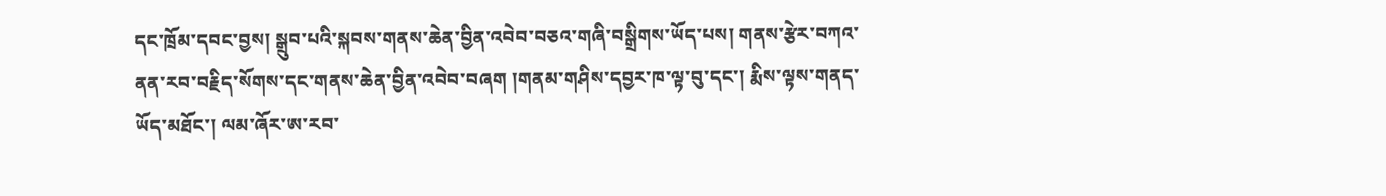དང་ཁྲོམ་དབང་བྱས། སྒྲུབ་པའི་སྐབས་གནས་ཆེན་བྱིན་འབེབ་བཅའ་གཞི་བསྒྲིགས་ཡོད་པས། གནས་རྩེར་བཀའ་ནན་རབ་བརྗིད་སོགས་དང་གནས་ཆེན་བྱིན་འབེབ་བཞག །གནམ་གཤིས་དབྱར་ཁ་ལྟ་བུ་དང་། རྨིས་ལྟས་གནད་ཡོད་མཐོང་། ལམ་ཞོར་ཨ་རབ་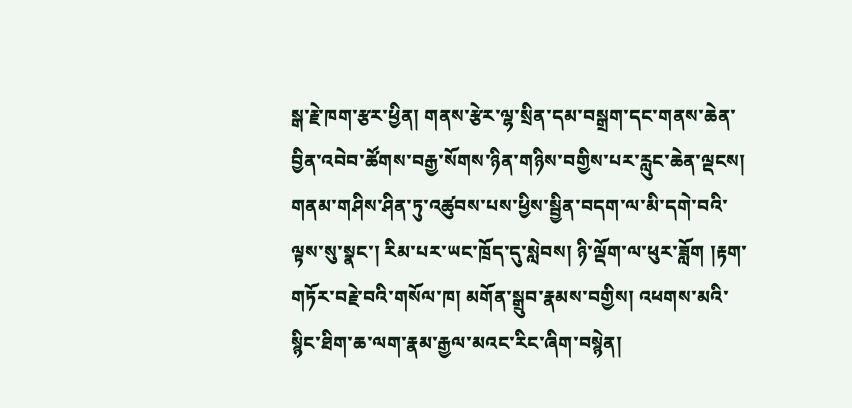སྒ་རྗེ་ཁག་རྩར་ཕྱིན། གནས་རྩེར་ལྷ་སྲིན་དམ་བསྒྲག་དང་གནས་ཆེན་བྱིན་འབེབ་ཚོགས་བརྒྱ་སོགས་ཉིན་གཉིས་བགྱིས་པར་རླུང་ཆེན་ལྡངས། གནམ་གཤིས་ཤིན་ཏུ་འཚུབས་པས་ཕྱིས་སྦྱིན་བདག་ལ་མི་དགེ་བའི་ལྟས་སུ་སྣང་། རིམ་པར་ཡང་ཁྲོད་དུ་སླེབས། ཉི་ལྡོག་ལ་ཕུར་ཟློག །རྟག་གཏོར་བརྗེ་བའི་གསོལ་ཁ། མགོན་སྒྲུབ་རྣམས་བགྱིས། འཕགས་མའི་སྙིང་ཐིག་ཆ་ལག་རྣམ་རྒྱལ་མའང་རིང་ཞིག་བསྙེན།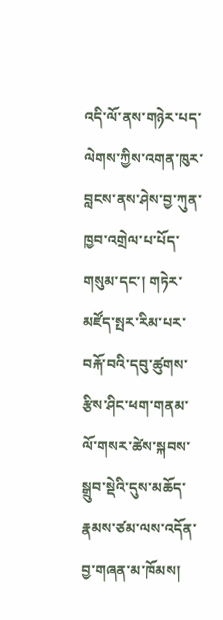འདི་ལོ་ནས་གཉེར་པད་ལེགས་ཀྱིས་འགན་ཁུར་བླངས་ནས་ཤེས་བྱ་ཀུན་ཁྱབ་འགྲེལ་པ་པོད་གསུམ་དང་། གཏེར་མཛོད་སྤར་རིམ་པར་བརྐོ་བའི་དབུ་ཚུགས་རྩིས་ཤིང་ཕག་གནམ་ལོ་གསར་ཚེས་སྐབས་སྒྲུབ་སྡེའི་དུས་མཆོད་རྣམས་ཙམ་ལས་འདོན་བྱ་གཞན་མ་ཁོམས།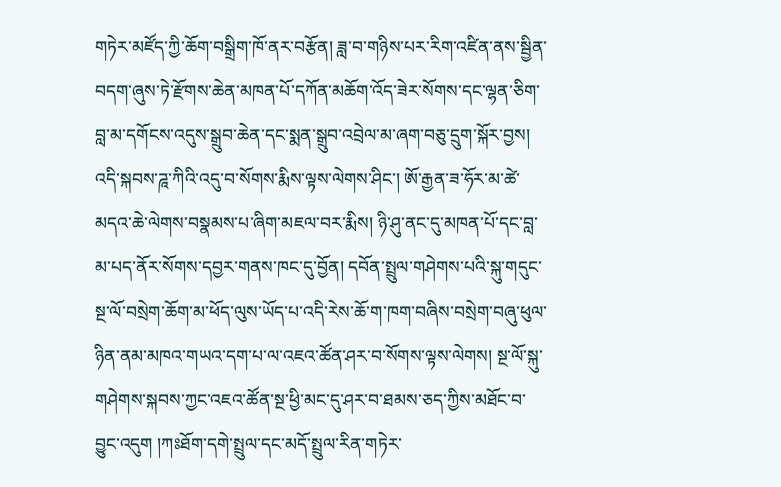གཏེར་མཛོད་ཀྱི་ཆོག་བསྒྲིག་ཁོ་ནར་བརྩོན། ཟླ་བ་གཉིས་པར་རིག་འཛིན་ནས་སྦྱིན་བདག་ཞུས་ཏེ་རྫོགས་ཆེན་མཁན་པོ་དཀོན་མཆོག་འོད་ཟེར་སོགས་དང་ལྷན་ཅིག་བླ་མ་དགོངས་འདུས་སྒྲུབ་ཆེན་དང་སྨན་སྒྲུབ་འབྲེལ་མ་ཞག་བཅུ་དྲུག་སྐོར་བྱས། འདི་སྐབས་ཌཱ་ཀིའི་འདུ་བ་སོགས་རྨིས་ལྟས་ལེགས་ཤིང་། ཨོ་རྒྱན་ཟ་ཧོར་མ་ཚེ་མདའ་ཆེ་ལེགས་བསྣམས་པ་ཞིག་མཇལ་བར་རྨིས། ཉི་ཤུ་ནང་དུ་མཁན་པོ་དང་བླ་མ་པད་ནོར་སོགས་དབྱར་གནས་ཁང་དུ་བྱོན། དབོན་སྤྲུལ་གཤེགས་པའི་སྐུ་གདུང་སྔ་ལོ་བསྲེག་ཆོག་མ་ཕོད་ལུས་ཡོད་པ་འདི་རེས་ཆོ་ག་ཁག་བཞིས་བསྲེག་བཞུ་ཕུལ་ཉིན་ནམ་མཁའ་གཡའ་དག་པ་ལ་འཇའ་ཚོན་ཤར་བ་སོགས་ལྟས་ལེགས། སྔ་ལོ་སྐུ་གཤེགས་སྐབས་ཀྱང་འཇའ་ཚོན་སྔ་ཕྱི་མང་དུ་ཤར་བ་ཐམས་ཅད་ཀྱིས་མཐོང་བ་བྱུང་འདུག །ཀཿཐོག་དགེ་སྤྲུལ་དང་མདོ་སྤྲུལ་རིན་གཏེར་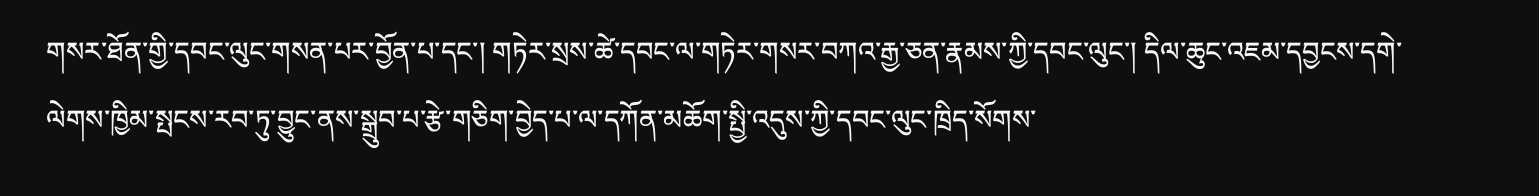གསར་ཐོན་གྱི་དབང་ལུང་གསན་པར་བྱོན་པ་དང་། གཏེར་སྲས་ཚེ་དབང་ལ་གཏེར་གསར་བཀའ་རྒྱ་ཅན་རྣམས་ཀྱི་དབང་ལུང་། དིལ་ཆུང་འཇམ་དབྱངས་དགེ་ལེགས་ཁྱིམ་སྤངས་རབ་ཏུ་བྱུང་ནས་སྒྲུབ་པ་རྩེ་གཅིག་བྱེད་པ་ལ་དཀོན་མཆོག་སྤྱི་འདུས་ཀྱི་དབང་ལུང་ཁྲིད་སོགས་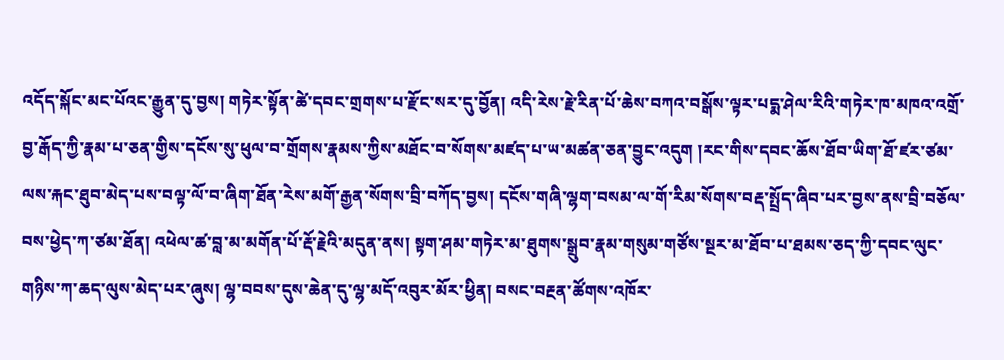འདོད་སྐོང་མང་པོའང་རྒྱུན་དུ་བྱས། གཏེར་སྟོན་ཚེ་དབང་གྲགས་པ་རྫོང་སར་དུ་བྱོན། འདི་རེས་རྗེ་རིན་པོ་ཆེས་བཀའ་བསྒོས་ལྟར་པདྨ་ཤེལ་རིའི་གཏེར་ཁ་མཁའ་འགྲོ་བྱ་རྒོད་ཀྱི་རྣམ་པ་ཅན་གྱིས་དངོས་སུ་ཕུལ་བ་གྲོགས་རྣམས་ཀྱིས་མཐོང་བ་སོགས་མཛད་པ་ཡ་མཚན་ཅན་བྱུང་འདུག །རང་གིས་དབང་ཆོས་ཐོབ་ཡིག་ཐོ་ཛར་ཙམ་ལས་རྐང་ཐུབ་མེད་པས་བལྟ་ལོ་བ་ཞིག་ཐོན་རེས་མགོ་རྒྱན་སོགས་བྲི་བཀོད་བྱས། དངོས་གཞི་ལྷག་བསམ་ལ་གོ་རིམ་སོགས་བརྡ་སྤྲོད་ཞིབ་པར་བྱས་ནས་བྲི་བཅོལ་བས་ཕྱེད་ཀ་ཙམ་ཐོན། འཕེལ་ཚ་བླ་མ་མགོན་པོ་རྡོ་རྗེའི་མདུན་ནས། སྟག་ཤམ་གཏེར་མ་ཐུགས་སྒྲུབ་རྣམ་གསུམ་གཙོས་སྔར་མ་ཐོབ་པ་ཐམས་ཅད་ཀྱི་དབང་ལུང་གཉིས་ཀ་ཆད་ལུས་མེད་པར་ཞུས། ལྷ་བབས་དུས་ཆེན་དུ་ལྷ་མདོ་འབུར་མོར་ཕྱིན། བསང་བརྔན་ཚོགས་འཁོར་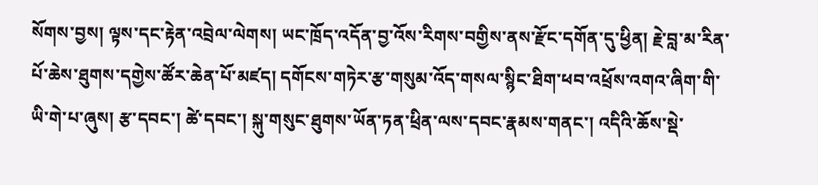སོགས་བྱས། ལྟས་དང་རྟེན་འབྲེལ་ལེགས། ཡང་ཁྲོད་འདོན་བྱ་འོས་རིགས་བགྱིས་ནས་རྫོང་དགོན་དུ་ཕྱིན། རྗེ་བླ་མ་རིན་པོ་ཆེས་ཐུགས་དགྱེས་ཚོར་ཆེན་པོ་མཛད། དགོངས་གཏེར་རྩ་གསུམ་འོད་གསལ་སྙིང་ཐིག་ཕབ་འཕྲོས་འགའ་ཞིག་གི་ཡི་གེ་པ་ཞུས། རྩ་དབང་། ཚེ་དབང་། སྐུ་གསུང་ཐུགས་ཡོན་ཏན་ཕྲིན་ལས་དབང་རྣམས་གནང་། འདིའི་ཆོས་སྡེ་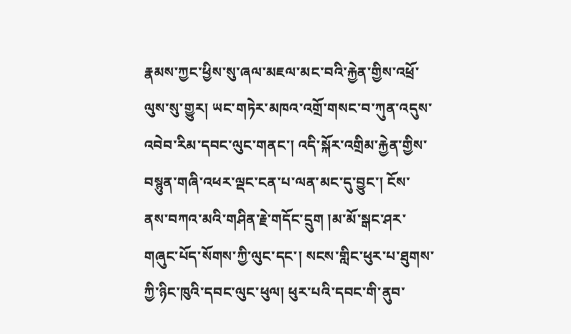རྣམས་ཀྱང་ཕྱིས་སུ་ཞལ་མཇལ་མང་བའི་རྐྱེན་གྱིས་འཕྲོ་ལུས་སུ་གྱུར། ཡང་གཏེར་མཁའ་འགྲོ་གསང་བ་ཀུན་འདུས་འབེབ་རིམ་དབང་ལུང་གནང་། འདི་སྐོར་འགྲིམ་རྐྱེན་གྱིས་བསྙུན་གཞི་འཕར་ལྡང་ངན་པ་ལན་མང་དུ་བྱུང་། ངོས་ནས་བཀའ་མའི་གཤིན་རྗེ་གདོང་དྲུག །མ་མོ་སྒང་ཤར་གཞུང་པོད་སོགས་ཀྱི་ལུང་དང་། སངས་གླིང་ཕུར་པ་ཐུགས་ཀྱི་ཉིང་ཁུའི་དབང་ལུང་ཕུལ། ཕུར་པའི་དབང་གི་ནུབ་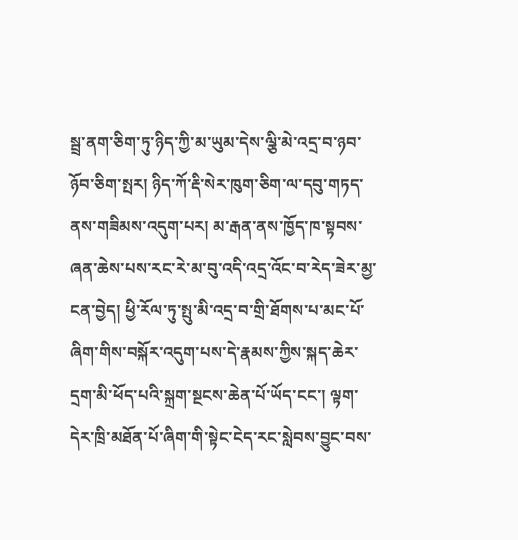སྦྲ་ནག་ཅིག་ཏུ་ཉིད་ཀྱི་མ་ཡུམ་དེས་ལྕི་མེ་འདྲ་བ་ཉབ་ཉོབ་ཅིག་སྤར། ཉིད་ཀོ་རྡི་སེར་ཁུག་ཅིག་ལ་དབུ་གཏད་ནས་གཟིམས་འདུག་པར། མ་རྒན་ནས་ཁྱོད་ཁ་སྟབས་ཞན་ཆེས་པས་རང་རེ་མ་བུ་འདི་འདྲ་འོང་བ་རེད་ཟེར་མྱ་ངན་བྱེད། ཕྱི་རོལ་ཏུ་སྤུ་མི་འདྲ་བ་གྲི་ཐོགས་པ་མང་པོ་ཞིག་གིས་བསྐོར་འདུག་པས་དེ་རྣམས་ཀྱིས་སྐད་ཆེར་དྲག་མི་ཕོད་པའི་སྐྲག་སྔངས་ཆེན་པོ་ཡོད་ངང་། ལྟག་དེར་ཁྲི་མཐོན་པོ་ཞིག་གི་སྟེང་ངེད་རང་སླེབས་བྱུང་བས་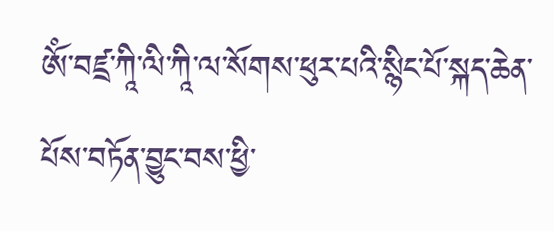ཨོཾ་བཛྲ་ཀཱི་ལི་ཀཱི་ལ་སོགས་ཕུར་པའི་སྙིང་པོ་སྐད་ཆེན་པོས་བཏོན་བྱུང་བས་ཕྱི་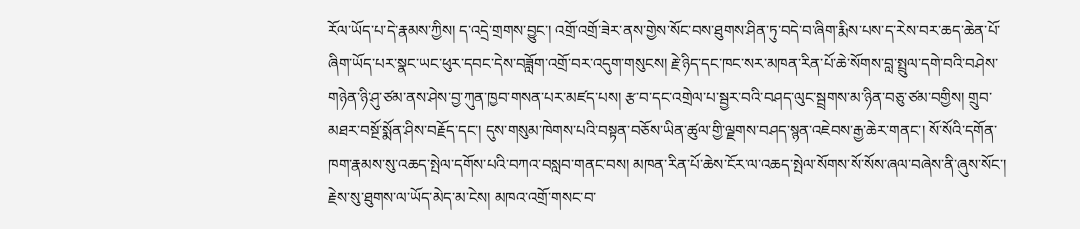རོལ་ཡོད་པ་དེ་རྣམས་ཀྱིས། ད་འདྲེ་གྲགས་བྱུང་། འགྲོ་འགྲོ་ཟེར་ནས་གྱེས་སོང་བས་ཐུགས་ཤིན་ཏུ་བདེ་བ་ཞིག་རྨིས་པས་ད་རེས་བར་ཆད་ཆེན་པོ་ཞིག་ཡོད་པར་སྣང་ཡང་ཕུར་དབང་དེས་བཟློག་འགྲོ་བར་འདུག་གསུངས། རྗེ་ཉིད་དང་ཁང་སར་མཁན་རིན་པོ་ཆེ་སོགས་བླ་སྤྲུལ་དགེ་བའི་བཤེས་གཉེན་ཉི་ཤུ་ཙམ་ནས་ཤེས་བྱ་ཀུན་ཁྱབ་གསན་པར་མཛད་པས། རྩ་བ་དང་འགྲེལ་པ་སྦྱར་བའི་བཤད་ལུང་སྦྲགས་མ་ཉིན་བཅུ་ཙམ་བགྱིས། གྲུབ་མཐར་བསྔོ་སྨོན་ཤིས་བརྗོད་དང་། དུས་གསུམ་ཁེགས་པའི་བསྟན་བཅོས་ཡིན་ཚུལ་གྱི་ལྗགས་བཤད་སྙན་འཇེབས་རྒྱ་ཆེར་གནང་། སོ་སོའི་དགོན་ཁག་རྣམས་སུ་འཆད་སྤེལ་དགོས་པའི་བཀའ་བསླབ་གནང་བས། མཁན་རིན་པོ་ཆེས་ངོར་ལ་འཆད་སྤེལ་སོགས་སོ་སོས་ཞལ་བཞེས་ནི་ཞུས་སོང་། རྗེས་སུ་ཐུགས་ལ་ཡོད་མེད་མ་ངེས། མཁའ་འགྲོ་གསང་བ་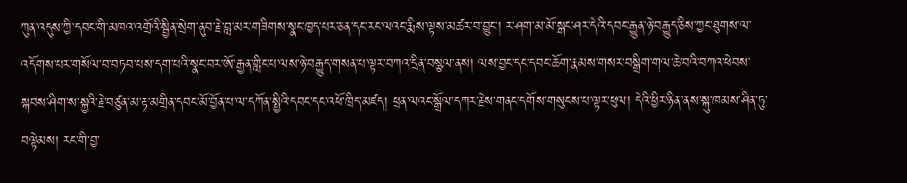ཀུན་འདུས་ཀྱི་དབང་གི་མཁའ་འགྲོའི་སྦྱིན་སྲེག་ནུབ་རྗེ་བླ་མར་གཟིགས་སྣང་ཁྱད་པར་ཅན་དང་རང་ལའང་རྨིས་ལྟས་མཚར་བ་བྱུང་། ར་ཤག་མ་མོ་སྒང་ཤར་དེའི་དབང་རྒྱུན་ཉེ་བརྒྱུད་ཅིས་ཀྱང་ཐུགས་ལ་འདོགས་པར་གསོལ་བ་བཏབ་པས་དག་པའི་སྣང་བར་ཨོ་རྒྱན་གླིང་པ་ལས་ཉེ་བརྒྱུད་གསན་པ་ལྟར་བཀའ་དྲིན་བསྩལ་ནས། ལས་བྱང་དང་དབང་ཆོག་རྣམས་གསར་བསྒྲིག་གལ་ཆེ་བའི་བཀའ་ཕེབས་སྐབས་ཤིག་ས་སྐྱའི་རྗེ་བཙུན་མ་རྟ་མགྲིན་དབང་མོ་བྱོན་པ་ལ་དཀོན་སྤྱིའི་དབང་དང་འཕོ་ཁྲིད་མཛད། ཕྲན་ལའང་སྒྲོལ་དཀར་རྗེས་གནང་དགོས་གསུངས་པ་ལྟར་ཕུལ། དེའི་ཕྱིར་ཉིན་ནས་སྐུ་ཁམས་ཤིན་ཏུ་བལྟེམས། རང་གི་བྱ་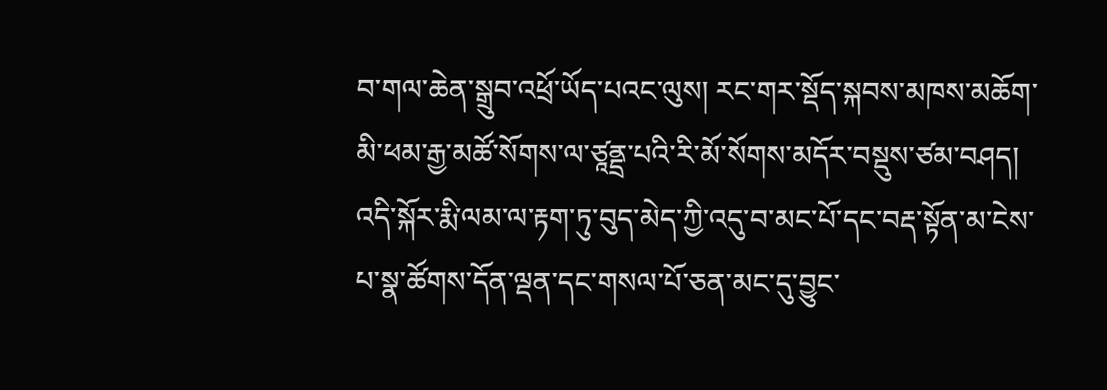བ་གལ་ཆེན་སྒྲུབ་འཕྲོ་ཡོད་པའང་ལུས། རང་གར་སྡོད་སྐབས་མཁས་མཆོག་མི་ཕམ་རྒྱ་མཚོ་སོགས་ལ་ཙཱནྡྲ་པའི་རི་མོ་སོགས་མདོར་བསྡུས་ཙམ་བཤད། འདི་སྐོར་རྨི་ལམ་ལ་རྟག་ཏུ་བུད་མེད་ཀྱི་འདུ་བ་མང་པོ་དང་བརྡ་སྟོན་མ་ངེས་པ་སྣ་ཚོགས་དོན་ལྡན་དང་གསལ་པོ་ཅན་མང་དུ་བྱུང་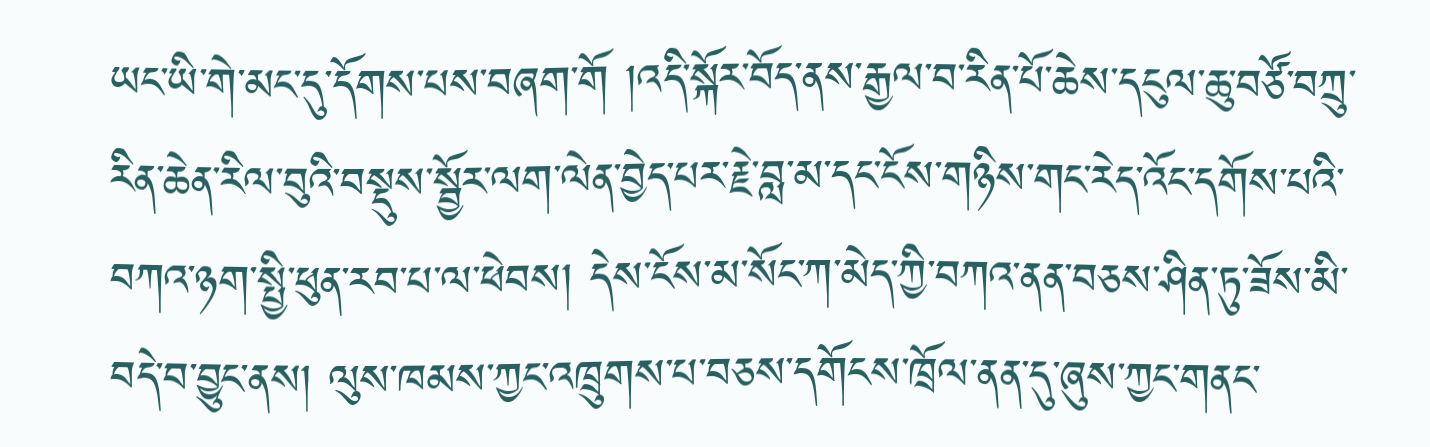ཡང་ཡི་གེ་མང་དུ་དོགས་པས་བཞག་གོ །འདི་སྐོར་བོད་ནས་རྒྱལ་བ་རིན་པོ་ཆེས་དངུལ་ཆུ་བཙོ་བཀྲུ་རིན་ཆེན་རིལ་བུའི་བསྡུས་སྦྱོར་ལག་ལེན་བྱེད་པར་རྗེ་བླ་མ་དང་ངོས་གཉིས་གང་རེད་འོང་དགོས་པའི་བཀའ་ཉག་སྤྱི་ཕུན་རབ་པ་ལ་ཕེབས། དེས་ངོས་མ་སོང་ཀ་མེད་ཀྱི་བཀའ་ནན་བཅས་ཤིན་ཏུ་ཟོས་མི་བདེ་བ་བྱུང་ནས། ལུས་ཁམས་ཀྱང་འཁྲུགས་པ་བཅས་དགོངས་ཁྲོལ་ནན་དུ་ཞུས་ཀྱང་གནང་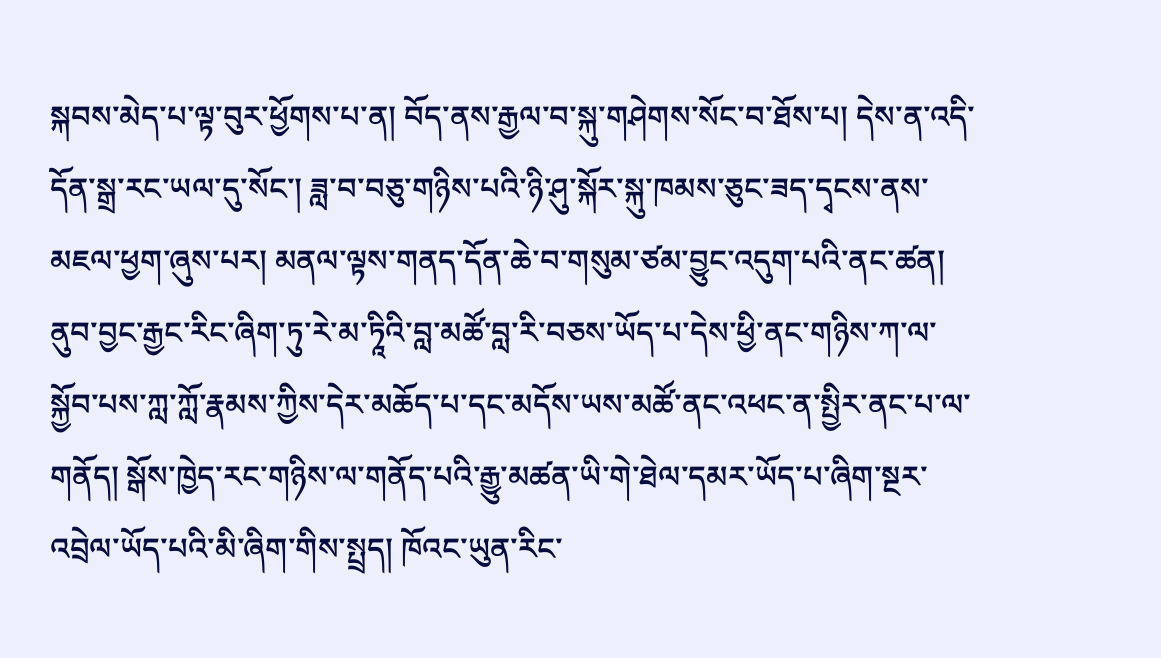སྐབས་མེད་པ་ལྟ་བུར་ཕྱོགས་པ་ན། བོད་ནས་རྒྱལ་བ་སྐུ་གཤེགས་སོང་བ་ཐོས་པ། དེས་ན་འདི་དོན་སྒྲ་རང་ཡལ་དུ་སོང་། ཟླ་བ་བཅུ་གཉིས་པའི་ཉི་ཤུ་སྐོར་སྐུ་ཁམས་ཅུང་ཟད་དྭངས་ནས་མཇལ་ཕྱག་ཞུས་པར། མནལ་ལྟས་གནད་དོན་ཆེ་བ་གསུམ་ཙམ་བྱུང་འདུག་པའི་ནང་ཚན། ནུབ་བྱང་རྒྱང་རིང་ཞིག་ཏུ་རེ་མ་ཏཱིའི་བླ་མཚོ་བླ་རི་བཅས་ཡོད་པ་དེས་ཕྱི་ནང་གཉིས་ཀ་ལ་སྐྱོབ་པས་ཀླ་ཀློ་རྣམས་ཀྱིས་དེར་མཆོད་པ་དང་མདོས་ཡས་མཚོ་ནང་འཕང་ན་སྤྱིར་ནང་པ་ལ་གནོད། སྒོས་ཁྱེད་རང་གཉིས་ལ་གནོད་པའི་རྒྱུ་མཚན་ཡི་གེ་ཐེལ་དམར་ཡོད་པ་ཞིག་སྔར་འབྲེལ་ཡོད་པའི་མི་ཞིག་གིས་སྤྲད། ཁོའང་ཡུན་རིང་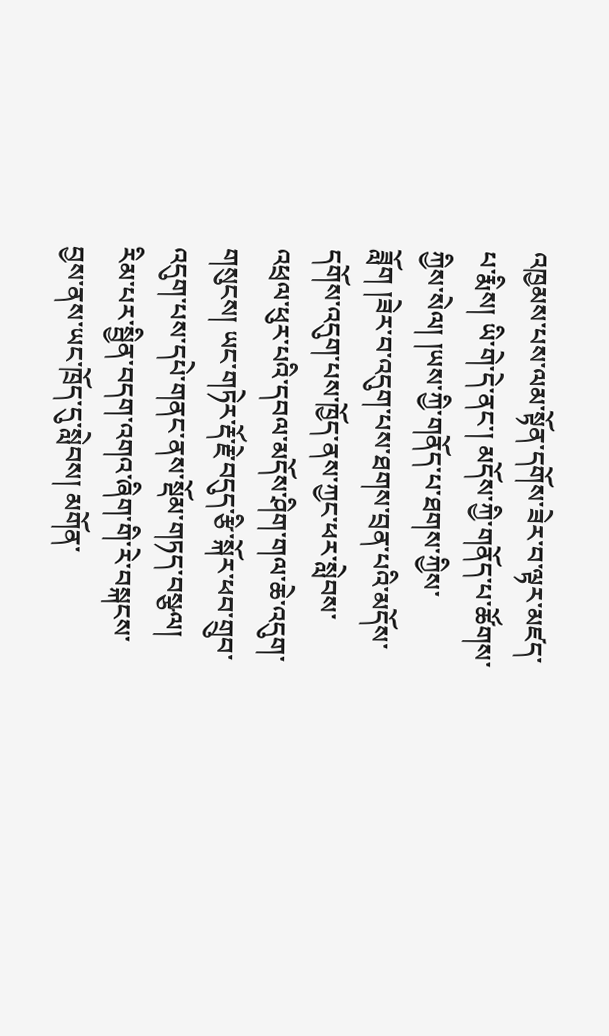འཁྱམས་པས་ལམ་སྟོན་དགོས་ཟེར་བ་ལྟར་མཛད་པ་རྨིས། ཡི་གེ་དེ་ནང་། མདོས་ཀྱི་གནོད་པ་ཚོགས་ཀྱིས་སེལ། །ཡས་ཀྱི་གནོད་པ་ཐགས་ཀྱིས་ཟློག །ཟེར་བ་འདུག་པས་ཐགས་བྲན་པའི་མདོས་དགོས་འདུག་པས་ཁྱོད་ནས་ཀྱང་ཕར་སླེབས་འཕྲལ་ཕུར་པའི་དབལ་མདོས་ཤིག་གལ་ཆེ་འདུག་གསུངས། ཡང་གཏེར་རྡོ་རྗེ་བདུད་རྩི་སྐོར་ཕབ་གྲུབ་འདུག་པས་དཔེ་གནང་ནས་སྡོམ་གཏད་བསྩལ། རིམ་པར་སྦྱིན་བདག་འགའ་ཞིག་གི་རེ་བསྐངས་བྱས་ནས་ཡང་ཁྲོད་དུ་སླེབས། མགོན་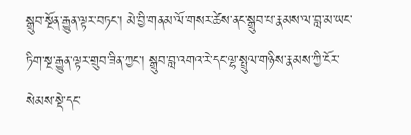སྒྲུབ་སྔོན་རྒྱུན་ལྟར་བཏང་། མེ་བྱི་གནམ་ལོ་གསར་ཚེས་ནང་སྒྲུབ་པ་རྣམས་ལ་བླ་མ་ཡང་ཏིག་སྔ་རྒྱུན་ལྟར་གྲུབ་ཟིན་ཀྱང་། སྒྲུབ་བླ་འགའ་རེ་དང་ལྷ་སྤྲུལ་གཉིས་རྣམས་ཀྱི་ངོར་སེམས་སྡེ་དང་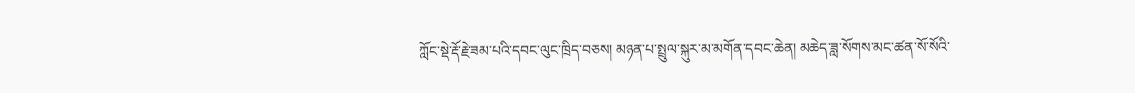ཀློང་སྡེ་རྡོ་རྗེ་ཟམ་པའི་དབང་ལུང་ཁྲིད་བཅས། མཉན་པ་སྤྲུལ་སྐུར་མ་མགོན་དབང་ཆེན། མཆེད་ཟླ་སོགས་མང་ཚན་སོ་སོའི་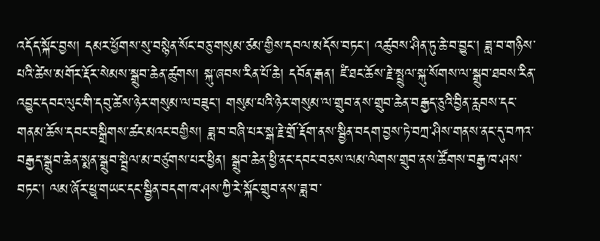འདོད་སྐོང་བྱས། དམར་ཕྱོགས་སུ་བསྙེན་སོང་བཅུ་གསུམ་ཙམ་གྱིས་དབལ་མདོས་བཏང་། འཚུབས་ཤིན་ཏུ་ཆེ་བ་བྱུང་། ཟླ་བ་གཉིས་པའི་ཚེས་མགོར་རྡོར་སེམས་སྒྲུབ་ཆེན་ཚུགས། སྐུ་ཞབས་རིན་པོ་ཆེ། དབོན་རྒན། ཛཾ་ཐང་ཆོས་རྗེ་སྤྲུལ་སྐུ་སོགས་ལ་སྒྲུབ་ཐབས་རིན་འབྱུང་དབང་ལུང་གི་དབུ་ཚེས་ཉེར་གསུམ་ལ་བཟུང་། གསུམ་པའི་ཉེར་གསུམ་ལ་གྲུབ་ནས་གྲུབ་ཆེན་བརྒྱད་ཅུའི་བྱིན་རླབས་དང་གནམ་ཆོས་དབང་བསྒྲིགས་ཚང་མའང་བགྱིས། ཟླ་བ་བཞི་པར་སྒ་རྗེ་གྲོ་རྡོག་ནས་སྦྱིན་བདག་བྱས་ཏེ་བཀྲ་ཤིས་གནས་ནང་དུ་བཀའ་བརྒྱད་སྒྲུབ་ཆེན་སྨན་སྒྲུབ་སྦྲེལ་མ་བཙུགས་པར་ཕྱིན། སྒྲུབ་ཆེན་ཕྱི་ནང་དབང་བཅས་ལམ་ལེགས་གྲུབ་ནས་ཚོགས་བརྒྱ་ཁ་ཤས་བཏང་། ལམ་ཞོར་ཕྱྭ་གཡང་དང་སྦྱིན་བདག་ཁ་ཤས་ཀྱི་རེ་སྐོང་གྲུབ་ནས་ཟླ་བ་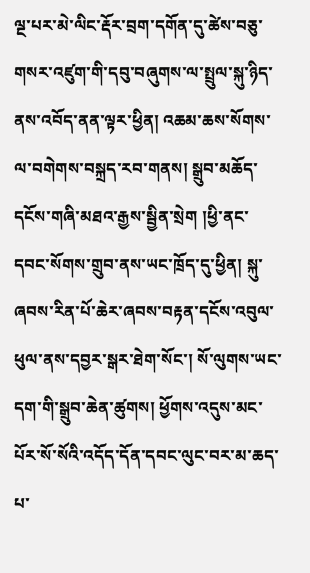ལྔ་པར་མེ་ལིང་རྡོར་བྲག་དགོན་དུ་ཚེས་བཅུ་གསར་འཛུག་གི་དབུ་བཞུགས་ལ་སྤྲུལ་སྐུ་ཉིད་ནས་འབོད་ནན་ལྟར་ཕྱིན། འཆམ་ཆས་སོགས་ལ་བགེགས་བསྐྲད་རབ་གནས། སྒྲུབ་མཆོད་དངོས་གཞི་མཐའ་རྒྱས་སྦྱིན་སྲེག །ཕྱི་ནང་དབང་སོགས་གྲུབ་ནས་ཡང་ཁྲོད་དུ་ཕྱིན། སྐུ་ཞབས་རིན་པོ་ཆེར་ཞབས་བརྟན་དངོས་འབུལ་ཕུལ་ནས་དབྱར་སྒར་ཐེག་སོང་། སོ་ལུགས་ཡང་དག་གི་སྒྲུབ་ཆེན་ཚུགས། ཕྱོགས་འདུས་མང་པོར་སོ་སོའི་འདོད་དོན་དབང་ལུང་བར་མ་ཆད་པ་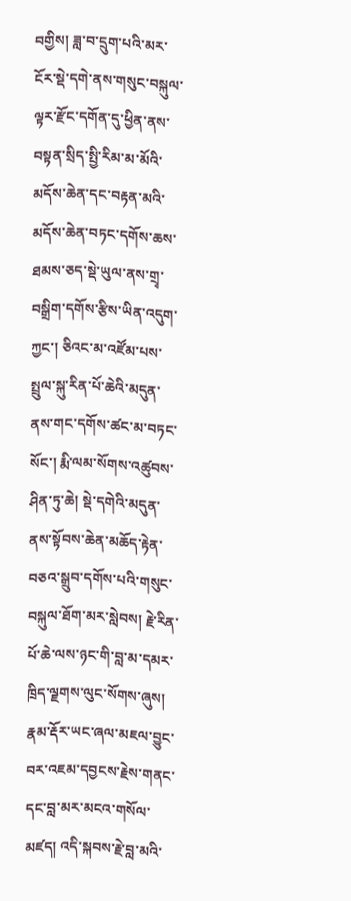བགྱིས། ཟླ་བ་དྲུག་པའི་མར་ངོར་སྡེ་དགེ་ནས་གསུང་བསྐུལ་ལྟར་རྫོང་དགོན་དུ་ཕྱིན་ནས་བསྟན་སྲིད་སྤྱི་རིམ་མ་མོའི་མདོས་ཆེན་དང་བརྟན་མའི་མདོས་ཆེན་བཏང་དགོས་ཆས་ཐམས་ཅད་སྡེ་ཡུལ་ནས་གྲྭ་བསྒྲིག་དགོས་རྩིས་ཡིན་འདུག་ཀྱང་། ཅིའང་མ་འཛོམ་པས་སྤྲུལ་སྐུ་རིན་པོ་ཆེའི་མདུན་ནས་གང་དགོས་ཚང་མ་བཏང་སོང་། རྨི་ལམ་སོགས་འཚུབས་ཤིན་ཏུ་ཆེ། སྡེ་དགེའི་མདུན་ནས་སྟོབས་ཆེན་མཆོད་རྟེན་བཅའ་སྒྲུབ་དགོས་པའི་གསུང་བསྐུལ་ཐོག་མར་སླེབས། རྗེ་རིན་པོ་ཆེ་ལས་ཉང་གི་བླ་མ་དམར་ཁྲིད་ལྗགས་ལུང་སོགས་ཞུས། རྣམ་རྡོར་ཡང་ཞལ་མཇལ་བྱུང་བར་འཇམ་དབྱངས་རྗེས་གནང་དང་བླ་མར་མངའ་གསོལ་མཛད། འདི་སྐབས་རྗེ་བླ་མའི་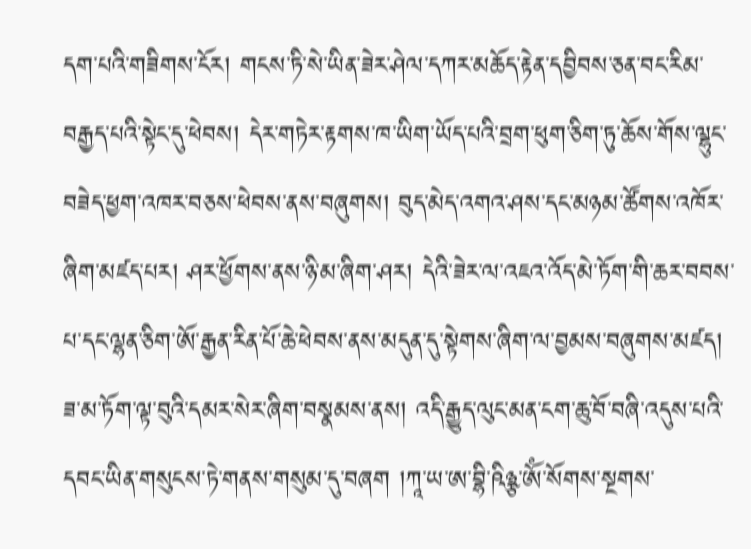དག་པའི་གཟིགས་ངོར། གངས་ཏི་སེ་ཡིན་ཟེར་ཤེལ་དཀར་མཆོད་རྟེན་དབྱིབས་ཅན་བང་རིམ་བརྒྱད་པའི་སྟེང་དུ་ཕེབས། དེར་གཏེར་རྟགས་ཁ་ཡིག་ཡོད་པའི་བྲག་ཕུག་ཅིག་ཏུ་ཆོས་གོས་ལྷུང་བཟེད་ཕྱག་འཁར་བཅས་ཕེབས་ནས་བཞུགས། བུད་མེད་འགའ་ཤས་དང་མཉམ་ཚོགས་འཁོར་ཞིག་མཛད་པར། ཤར་ཕྱོགས་ནས་ཉི་མ་ཞིག་ཤར། དེའི་ཟེར་ལ་འཇའ་འོད་མེ་ཏོག་གི་ཆར་བབས་པ་དང་ལྷན་ཅིག་ཨོ་རྒྱན་རིན་པོ་ཆེ་ཕེབས་ནས་མདུན་དུ་སྟེགས་ཞིག་ལ་བྱམས་བཞུགས་མཛད། ཟ་མ་ཏོག་ལྟ་བུའི་དམར་སེར་ཞིག་བསྣམས་ནས། འདི་རྒྱུད་ལུང་མན་ངག་ཆུ་བོ་བཞི་འདུས་པའི་དབང་ཡིན་གསུངས་ཏེ་གནས་གསུམ་དུ་བཞག །ཀཱ་ཡ་ཨ་བྷི་ཥིཉྩ་ཨོཾ་སོགས་སྔགས་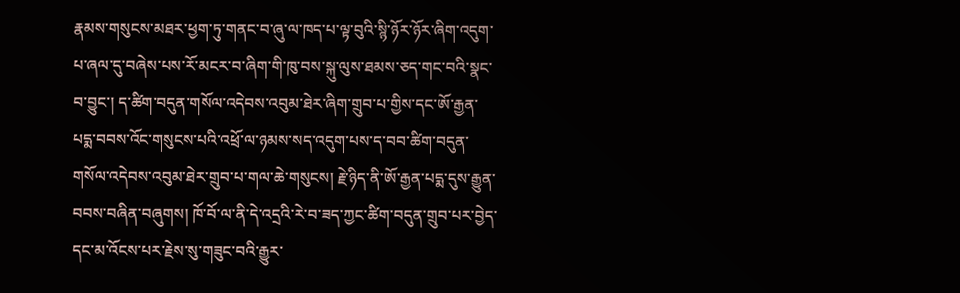རྣམས་གསུངས་མཐར་ཕྱག་ཏུ་གནང་བ་ཞུ་ལ་ཁད་པ་ལྟ་བུའི་སྙི་ཉོར་ཉོར་ཞིག་འདུག་པ་ཞལ་དུ་བཞེས་པས་རོ་མངར་བ་ཞིག་གི་ཁུ་བས་སྐུ་ལུས་ཐམས་ཅད་གང་བའི་སྣང་བ་བྱུང་། ད་ཚིག་བདུན་གསོལ་འདེབས་འབུམ་ཐེར་ཞིག་གྲུབ་པ་གྱིས་དང་ཨོ་རྒྱན་པདྨ་བབས་འོང་གསུངས་པའི་འཕྲོ་ལ་ཉམས་སད་འདུག་པས་ད་བབ་ཚིག་བདུན་གསོལ་འདེབས་འབུམ་ཐེར་གྲུབ་པ་གལ་ཆེ་གསུངས། རྗེ་ཉིད་ནི་ཨོ་རྒྱན་པདྨ་དུས་རྒྱུན་བབས་བཞིན་བཞུགས། ཁོ་བོ་ལ་ནི་དེ་འདྲའི་རེ་བ་ཟད་ཀྱང་ཚིག་བདུན་གྲུབ་པར་བྱེད་དང་མ་འོངས་པར་རྗེས་སུ་གཟུང་བའི་རྒྱུར་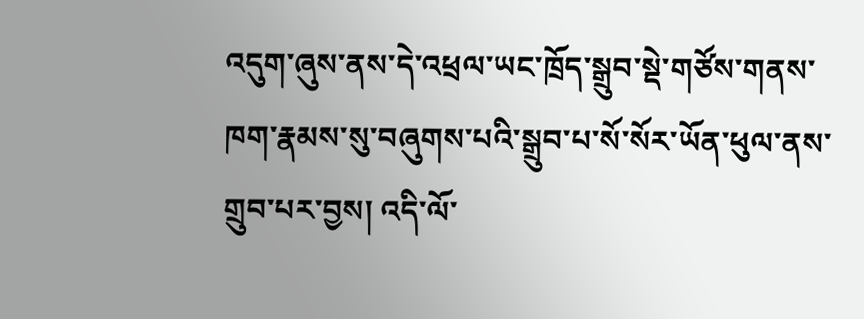འདུག་ཞུས་ནས་དེ་འཕྲལ་ཡང་ཁྲོད་སྒྲུབ་སྡེ་གཙོས་གནས་ཁག་རྣམས་སུ་བཞུགས་པའི་སྒྲུབ་པ་སོ་སོར་ཡོན་ཕུལ་ནས་གྲུབ་པར་བྱས། འདི་ལོ་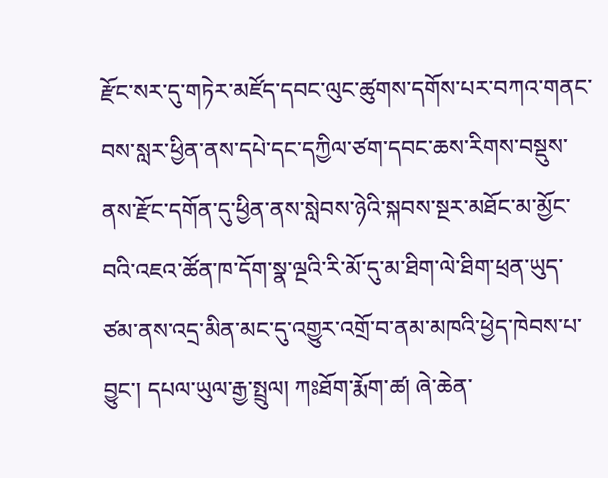རྫོང་སར་དུ་གཏེར་མཛོད་དབང་ལུང་ཚུགས་དགོས་པར་བཀའ་གནང་བས་སླར་ཕྱིན་ནས་དཔེ་དང་དཀྱིལ་ཙག་དབང་ཆས་རིགས་བསྡུས་ནས་རྫོང་དགོན་དུ་ཕྱིན་ནས་སླེབས་ཉེའི་སྐབས་སྔར་མཐོང་མ་མྱོང་བའི་འཇའ་ཚོན་ཁ་དོག་སྣ་ལྔའི་རི་མོ་དུ་མ་ཐིག་ལེ་ཐིག་ཕྲན་ཡུད་ཙམ་ནས་འདྲ་མིན་མང་དུ་འགྱུར་འགྲོ་བ་ནམ་མཁའི་ཕྱེད་ཁེབས་པ་བྱུང་། དཔལ་ཡུལ་རྒྱ་སྤྲུལ། ཀཿཐོག་རྨོག་ཚ། ཞེ་ཆེན་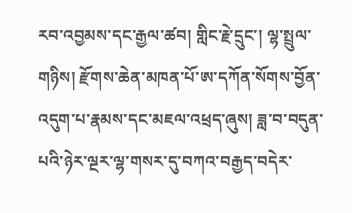རབ་འབྱམས་དང་རྒྱལ་ཚབ། གླིང་རྗེ་དྲུང་། ལྷ་སྤྲུལ་གཉིས། རྫོགས་ཆེན་མཁན་པོ་ཨ་དཀོན་སོགས་བྱོན་འདུག་པ་རྣམས་དང་མཇལ་འཕྲད་ཞུས། ཟླ་བ་བདུན་པའི་ཉེར་ལྔར་ལྷ་གསར་དུ་བཀའ་བརྒྱད་བདེར་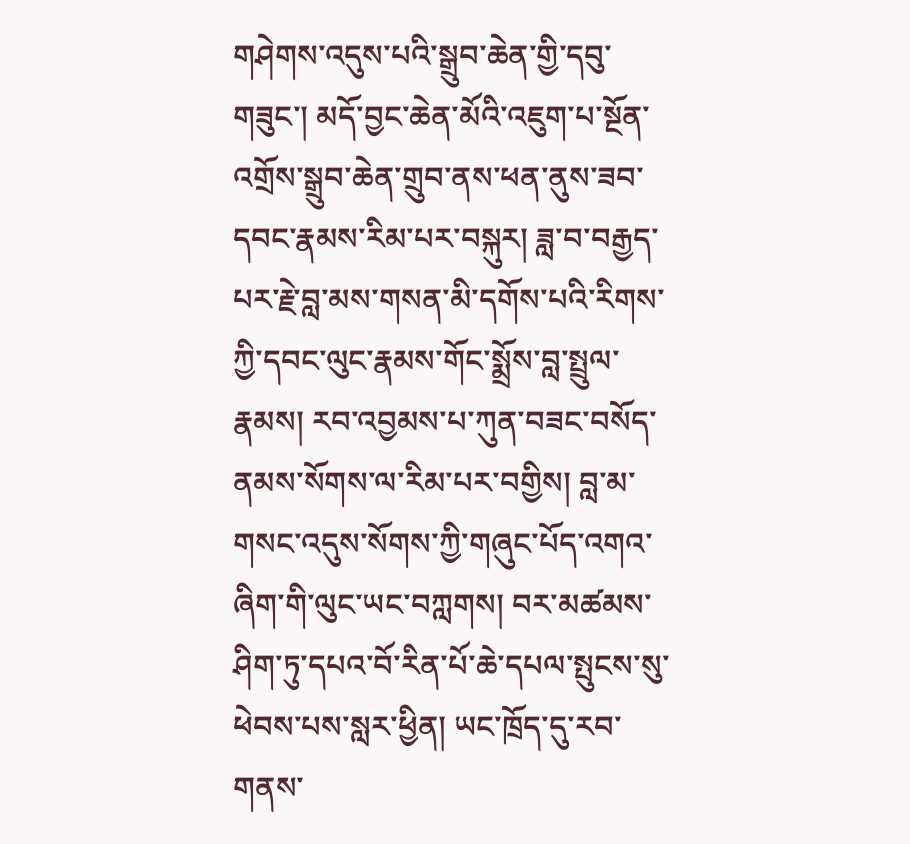གཤེགས་འདུས་པའི་སྒྲུབ་ཆེན་གྱི་དབུ་གཟུང་། མདོ་བྱང་ཆེན་མོའི་འཇུག་པ་སྔོན་འགྲོས་སྒྲུབ་ཆེན་གྲུབ་ནས་ཕན་ནུས་ཟབ་དབང་རྣམས་རིམ་པར་བསྐུར། ཟླ་བ་བརྒྱད་པར་རྗེ་བླ་མས་གསན་མི་དགོས་པའི་རིགས་ཀྱི་དབང་ལུང་རྣམས་གོང་སྨྲོས་བླ་སྤྲུལ་རྣམས། རབ་འབྱམས་པ་ཀུན་བཟང་བསོད་ནམས་སོགས་ལ་རིམ་པར་བགྱིས། བླ་མ་གསང་འདུས་སོགས་ཀྱི་གཞུང་པོད་འགའ་ཞིག་གི་ལུང་ཡང་བཀླགས། བར་མཚམས་ཤིག་ཏུ་དཔའ་བོ་རིན་པོ་ཆེ་དཔལ་སྤུངས་སུ་ཕེབས་པས་སླར་ཕྱིན། ཡང་ཁྲོད་དུ་རབ་གནས་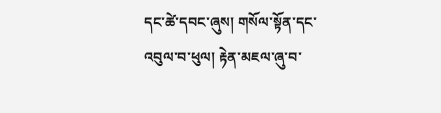དང་ཚེ་དབང་ཞུས། གསོལ་སྟོན་དང་འབུལ་བ་ཕུལ། རྟེན་མཇལ་ཞུ་བ་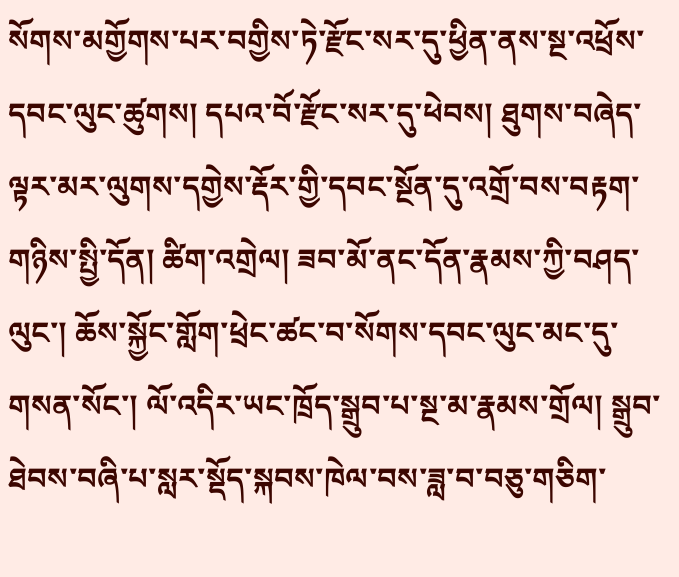སོགས་མགྱོགས་པར་བགྱིས་ཏེ་རྫོང་སར་དུ་ཕྱིན་ནས་སྔ་འཕྲོས་དབང་ལུང་ཚུགས། དཔའ་བོ་རྫོང་སར་དུ་ཕེབས། ཐུགས་བཞེད་ལྟར་མར་ལུགས་དགྱེས་རྡོར་གྱི་དབང་སྔོན་དུ་འགྲོ་བས་བརྟག་གཉིས་སྤྱི་དོན། ཚིག་འགྲེལ། ཟབ་མོ་ནང་དོན་རྣམས་ཀྱི་བཤད་ལུང་། ཆོས་སྐྱོང་གློག་ཕྲེང་ཚང་བ་སོགས་དབང་ལུང་མང་དུ་གསན་སོང་། ལོ་འདིར་ཡང་ཁྲོད་སྒྲུབ་པ་སྔ་མ་རྣམས་གྲོལ། སྒྲུབ་ཐེབས་བཞི་པ་སླར་སྡོད་སྐབས་ཁེལ་བས་ཟླ་བ་བཅུ་གཅིག་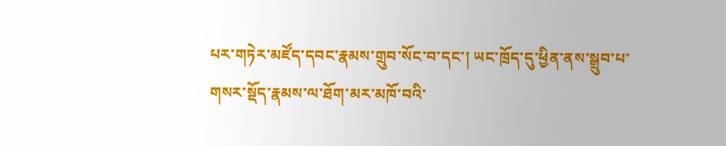པར་གཏེར་མཛོད་དབང་རྣམས་གྲུབ་སོང་བ་དང་། ཡང་ཁྲོད་དུ་ཕྱིན་ནས་སྒྲུབ་པ་གསར་སྡོད་རྣམས་ལ་ཐོག་མར་མཁོ་བའི་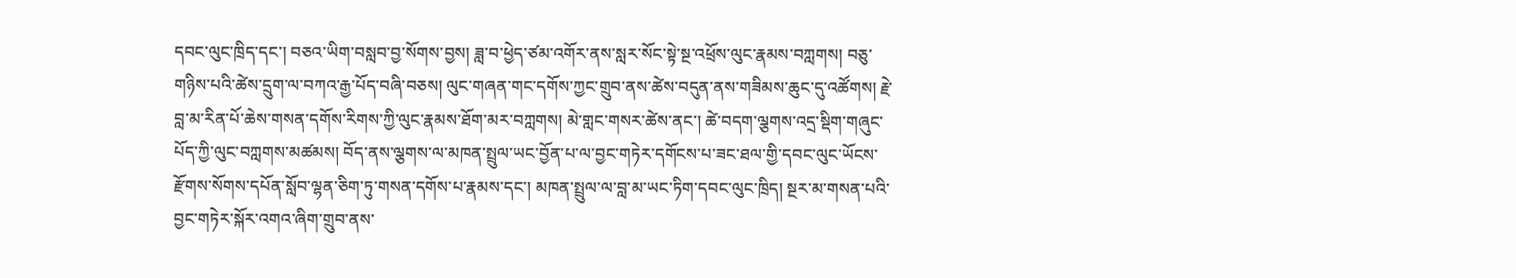དབང་ལུང་ཁྲིད་དང་། བཅའ་ཡིག་བསླབ་བྱ་སོགས་བྱས། ཟླ་བ་ཕྱེད་ཙམ་འགོར་ནས་སླར་སོང་སྟེ་སྔ་འཕྲོས་ལུང་རྣམས་བཀླགས། བཅུ་གཉིས་པའི་ཚེས་དྲུག་ལ་བཀའ་རྒྱ་པོད་བཞི་བཅས། ལུང་གཞན་གང་དགོས་ཀྱང་གྲུབ་ནས་ཚེས་བདུན་ནས་གཟིམས་ཆུང་དུ་འཚོགས། རྗེ་བླ་མ་རིན་པོ་ཆེས་གསན་དགོས་རིགས་ཀྱི་ལུང་རྣམས་ཐོག་མར་བཀླགས། མེ་གླང་གསར་ཚེས་ནང་། ཚེ་བདག་ལྕགས་འདྲ་སྡིག་གཞུང་པོད་ཀྱི་ལུང་བཀླགས་མཚམས། བོད་ནས་ལྕགས་ལ་མཁན་སྤྲུལ་ཡང་བྱོན་པ་ལ་བྱང་གཏེར་དགོངས་པ་ཟང་ཐལ་གྱི་དབང་ལུང་ཡོངས་རྫོགས་སོགས་དཔོན་སློབ་ལྷན་ཅིག་ཏུ་གསན་དགོས་པ་རྣམས་དང་། མཁན་སྤྲུལ་ལ་བླ་མ་ཡང་ཏིག་དབང་ལུང་ཁྲིད། སྔར་མ་གསན་པའི་བྱང་གཏེར་སྐོར་འགའ་ཞིག་གྲུབ་ནས་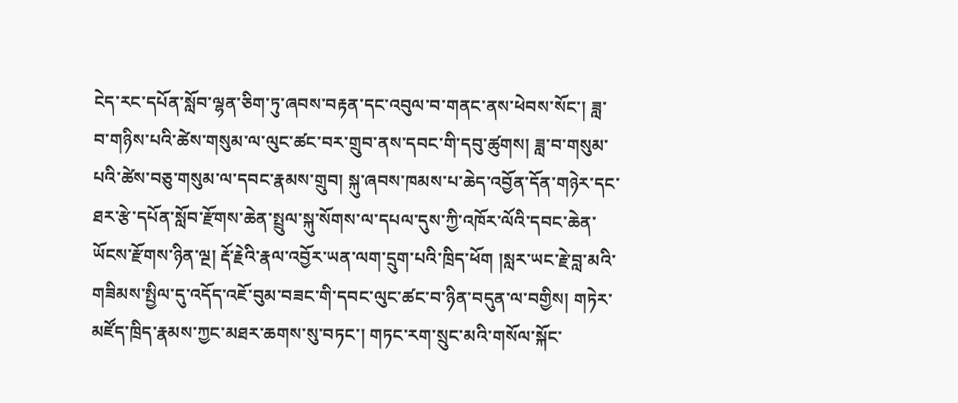ངེད་རང་དཔོན་སློབ་ལྷན་ཅིག་ཏུ་ཞབས་བརྟན་དང་འབུལ་བ་གནང་ནས་ཕེབས་སོང་། ཟླ་བ་གཉིས་པའི་ཚེས་གསུམ་ལ་ལུང་ཚང་བར་གྲུབ་ནས་དབང་གི་དབུ་ཚུགས། ཟླ་བ་གསུམ་པའི་ཚེས་བཅུ་གསུམ་ལ་དབང་རྣམས་གྲུབ། སྐུ་ཞབས་ཁམས་པ་ཆེད་འབྱོན་དོན་གཉེར་དང་ཐར་རྩེ་དཔོན་སློབ་རྫོགས་ཆེན་སྤྲུལ་སྐུ་སོགས་ལ་དཔལ་དུས་ཀྱི་འཁོར་ལོའི་དབང་ཆེན་ཡོངས་རྫོགས་ཉིན་ལྔ། རྡོ་རྗེའི་རྣལ་འབྱོར་ཡན་ལག་དྲུག་པའི་ཁྲིད་ཕོག །སླར་ཡང་རྗེ་བླ་མའི་གཟིམས་སྤྱིལ་དུ་འདོད་འཇོ་བུམ་བཟང་གི་དབང་ལུང་ཚང་བ་ཉིན་བདུན་ལ་བགྱིས། གཏེར་མཛོད་ཁྲིད་རྣམས་ཀྱང་མཐར་ཆགས་སུ་བཏང་། གཏང་རག་སྲུང་མའི་གསོལ་སྐོང་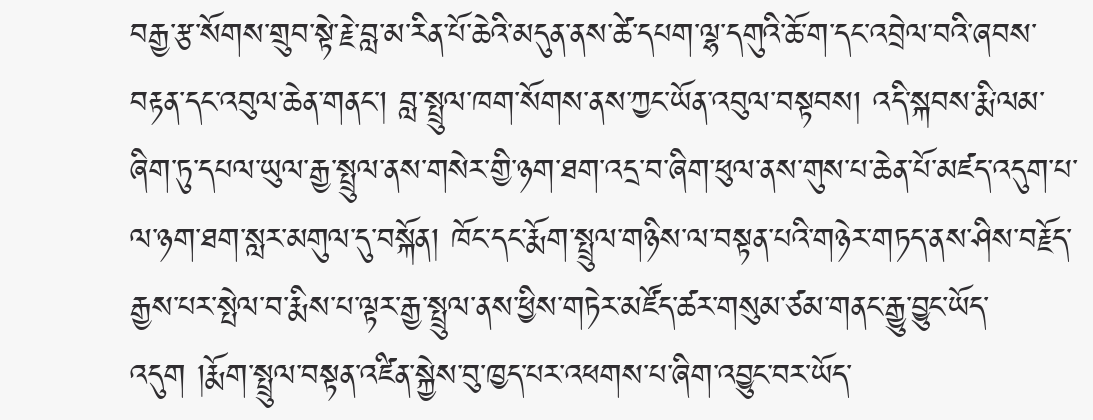བརྒྱ་རྩ་སོགས་གྲུབ་སྟེ་རྗེ་བླ་མ་རིན་པོ་ཆེའི་མདུན་ནས་ཚེ་དཔག་ལྷ་དགུའི་ཆོ་ག་དང་འབྲེལ་བའི་ཞབས་བརྟན་དང་འབུལ་ཆེན་གནང་། བླ་སྤྲུལ་ཁག་སོགས་ནས་ཀྱང་ཡོན་འབུལ་བསྟབས། འདི་སྐབས་རྨི་ལམ་ཞིག་ཏུ་དཔལ་ཡུལ་རྒྱ་སྤྲུལ་ནས་གསེར་གྱི་ཉག་ཐག་འདྲ་བ་ཞིག་ཕུལ་ནས་གུས་པ་ཆེན་པོ་མཛད་འདུག་པ་ལ་ཉག་ཐག་སླར་མགུལ་དུ་བསྐོན། ཁོང་དང་རྨོག་སྤྲུལ་གཉིས་ལ་བསྟན་པའི་གཉེར་གཏད་ནས་ཤིས་བརྗོད་རྒྱས་པར་སྤེལ་བ་རྨིས་པ་ལྟར་རྒྱ་སྤྲུལ་ནས་ཕྱིས་གཏེར་མཛོད་ཚར་གསུམ་ཙམ་གནང་རྒྱུ་བྱུང་ཡོད་འདུག །རྨོག་སྤྲུལ་བསྟན་འཛིན་སྐྱེས་བུ་ཁྱད་པར་འཕགས་པ་ཞིག་འབྱུང་བར་ཡོད་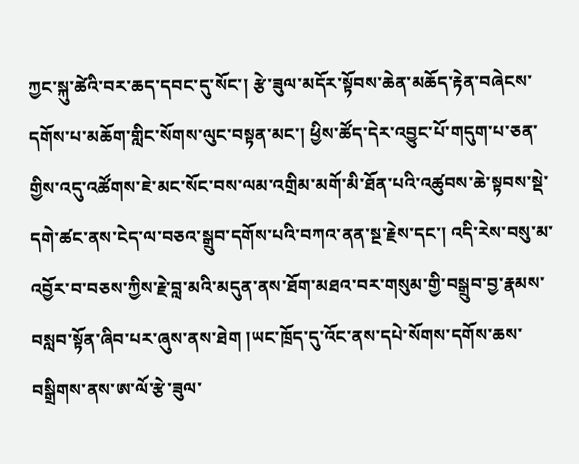ཀྱང་སྐུ་ཚེའི་བར་ཆད་དབང་དུ་སོང་། རྩེ་ཟུལ་མདོར་སྟོབས་ཆེན་མཆོད་རྟེན་བཞེངས་དགོས་པ་མཆོག་གླིང་སོགས་ལུང་བསྟན་མང་། ཕྱིས་ཚོད་དེར་འབྱུང་པོ་གདུག་པ་ཅན་གྱིས་འདུ་འཚོགས་ཇེ་མང་སོང་བས་ལམ་འགྲིམ་མགོ་མི་ཐོན་པའི་འཚུབས་ཆེ་སྟབས་སྡེ་དགེ་ཚང་ནས་ངེད་ལ་བཅའ་སྒྲུབ་དགོས་པའི་བཀའ་ནན་སྔ་རྗེས་དང་། འདི་རེས་བསུ་མ་འབྱོར་བ་བཅས་ཀྱིས་རྗེ་བླ་མའི་མདུན་ནས་ཐོག་མཐའ་བར་གསུམ་གྱི་བསྒྲུབ་བྱ་རྣམས་བསླབ་སྟོན་ཞིབ་པར་ཞུས་ནས་ཐེག །ཡང་ཁྲོད་དུ་འོང་ནས་དཔེ་སོགས་དགོས་ཆས་བསྒྲིགས་ནས་ཨ་ལོ་རྩེ་ཟུལ་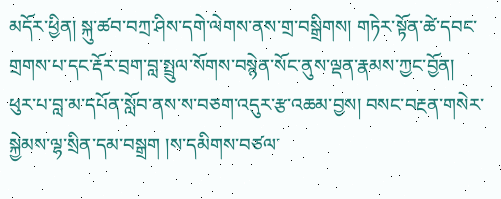མདོར་ཕྱིན། སྐུ་ཚབ་བཀྲ་ཤིས་དགེ་ལེགས་ནས་གྲ་བསྒྲིགས། གཏེར་སྟོན་ཚེ་དབང་གྲགས་པ་དང་རྡོར་བྲག་བླ་སྤྲུལ་སོགས་བསྙེན་སོང་ནུས་ལྡན་རྣམས་ཀྱང་བྱོན། ཕུར་པ་བླ་མ་དཔོན་སློབ་ནས་ས་བཅག་འདུར་རྩ་འཆམ་བྱས། བསང་བརྔན་གསེར་སྐྱེམས་ལྷ་སྲིན་དམ་བསྒྲག །ས་དམིགས་བཙལ་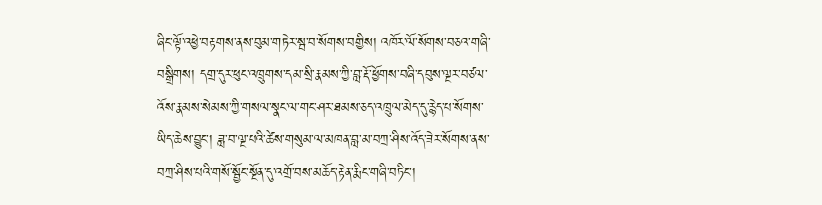ཞིང་ལྟོ་འཕྱེ་བརྟགས་ནས་བུམ་གཏེར་སྦ་བ་སོགས་བགྱིས། འཁོར་ལོ་སོགས་བཅའ་གཞི་བསྒྲིགས། དགྲ་དུར་ཕུང་འཁྲུགས་དམ་སྲི་རྣམས་ཀྱི་བླ་རྡོ་ཕྱོགས་བཞི་དབུས་ལྔར་བཙལ་འོས་རྣམས་སེམས་ཀྱི་གསལ་སྣང་ལ་གང་ཤར་ཐམས་ཅད་འཁྲུལ་མེད་དུ་རྙེད་པ་སོགས་ཡིད་ཆེས་བྱུང་། ཟླ་བ་ལྔ་པའི་ཚེས་གསུམ་ལ་མཁན་བླ་མ་བཀྲ་ཤིས་འོད་ཟེར་སོགས་ནས་བཀྲ་ཤིས་པའི་གསོ་སྦྱོང་སྔོན་དུ་འགྲོ་བས་མཆོད་རྟེན་རྨིང་གཞི་བཏིང་།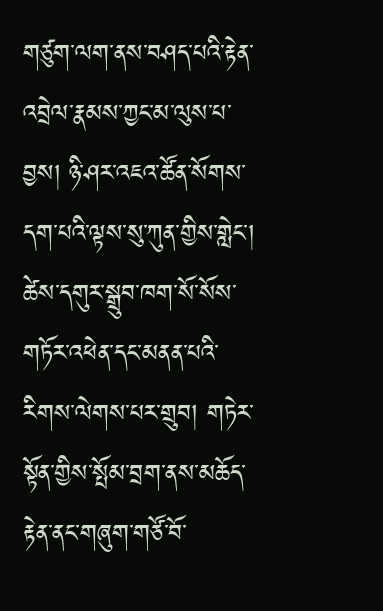གཙུག་ལག་ནས་བཤད་པའི་རྟེན་འབྲེལ་རྣམས་ཀྱང་མ་ལུས་པ་བྱས། ཉི་ཤར་འཇའ་ཚོན་སོགས་དག་པའི་ལྟས་སུ་ཀུན་གྱིས་གླེང་། ཚེས་དགུར་སྒྲུབ་ཁག་སོ་སོས་གཏོར་འཕེན་དང་མནན་པའི་རིགས་ལེགས་པར་གྲུབ། གཏེར་སྟོན་གྱིས་སྤོམ་བྲག་ནས་མཆོད་རྟེན་ནང་གཞུག་གཙོ་བོ་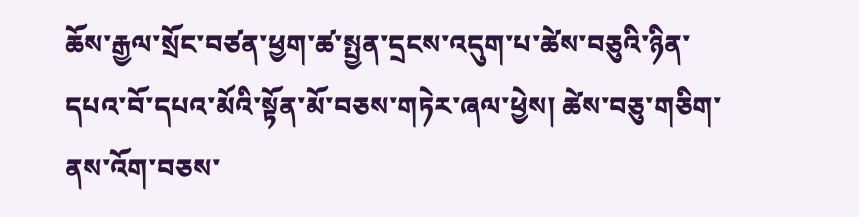ཆོས་རྒྱལ་སྲོང་བཙན་ཕྱག་ཚ་སྤྱན་དྲངས་འདུག་པ་ཚེས་བཅུའི་ཉིན་དཔའ་བོ་དཔའ་མོའི་སྟོན་མོ་བཅས་གཏེར་ཞལ་ཕྱེས། ཚེས་བཅུ་གཅིག་ནས་འོག་བཅས་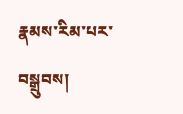རྣམས་རིམ་པར་བསྒྲུབས།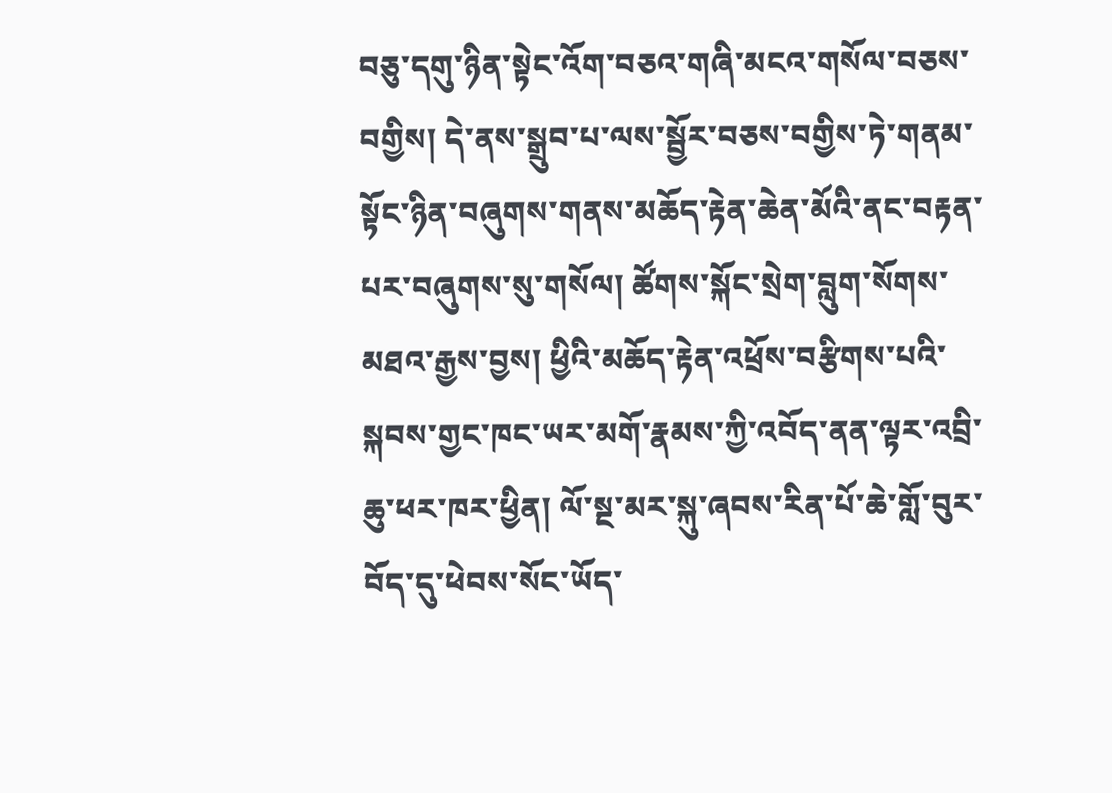བཅུ་དགུ་ཉིན་སྟེང་འོག་བཅའ་གཞི་མངའ་གསོལ་བཅས་བགྱིས། དེ་ནས་སྒྲུབ་པ་ལས་སྦྱོར་བཅས་བགྱིས་ཏེ་གནམ་སྟོང་ཉིན་བཞུགས་གནས་མཆོད་རྟེན་ཆེན་མོའི་ནང་བརྟན་པར་བཞུགས་སུ་གསོལ། ཚོགས་སྐོང་སྲེག་བླུག་སོགས་མཐའ་རྒྱས་བྱས། ཕྱིའི་མཆོད་རྟེན་འཕྲོས་བརྩིགས་པའི་སྐབས་གྱང་ཁང་ཡར་མགོ་རྣམས་ཀྱི་འབོད་ནན་ལྟར་འབྲི་ཆུ་ཕར་ཁར་ཕྱིན། ལོ་སྔ་མར་སྐུ་ཞབས་རིན་པོ་ཆེ་གློ་བུར་བོད་དུ་ཕེབས་སོང་ཡོད་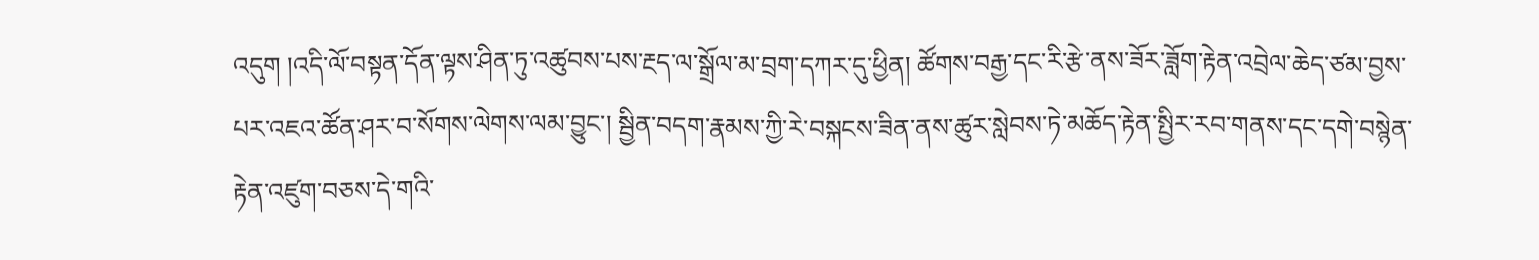འདུག །འདི་ལོ་བསྟན་དོན་ལྟས་ཤིན་ཏུ་འཚུབས་པས་རྔད་ལ་སྒྲོལ་མ་བྲག་དཀར་དུ་ཕྱིན། ཚོགས་བརྒྱ་དང་རི་རྩེ་ནས་ཟོར་ཟློག་རྟེན་འབྲེལ་ཆེད་ཙམ་བྱས་པར་འཇའ་ཚོན་ཤར་བ་སོགས་ལེགས་ལམ་བྱུང་། སྦྱིན་བདག་རྣམས་ཀྱི་རེ་བསྐངས་ཟིན་ནས་ཚུར་སླེབས་ཏེ་མཆོད་རྟེན་སྤྱིར་རབ་གནས་དང་དགེ་བསྙེན་རྟེན་འཛུག་བཅས་དེ་གའི་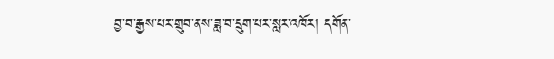བྱ་བ་རྒྱས་པར་གྲུབ་ནས་ཟླ་བ་དྲུག་པར་སླར་འཁོར། དགོན་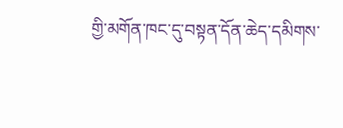གྱི་མགོན་ཁང་དུ་བསྟན་དོན་ཆེད་དམིགས་